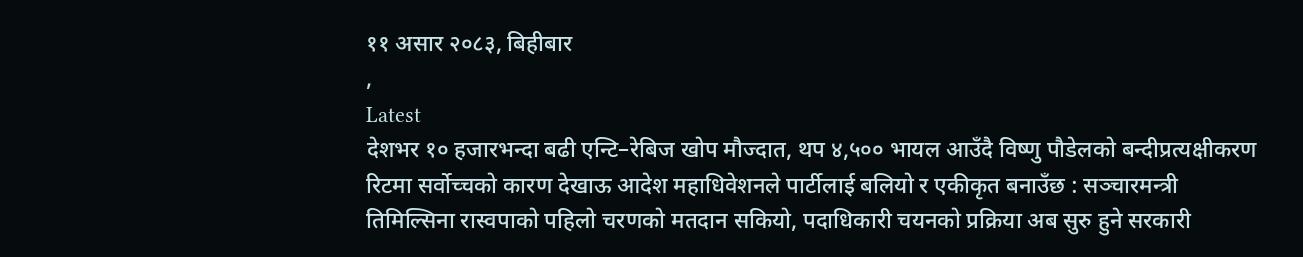११ असार २०८३, बिहीबार
,
Latest
देशभर १० हजारभन्दा बढी एन्टि–रेबिज खोप मौज्दात, थप ४,५०० भायल आउँदै विष्णु पौडेलको बन्दीप्रत्यक्षीकरण रिटमा सर्वोच्चको कारण देखाऊ आदेश महाधिवेशनले पार्टीलाई बलियो र एकीकृत बनाउँछ : सञ्चारमन्त्री तिमिल्सिना रास्वपाको पहिलो चरणको मतदान सकियो, पदाधिकारी चयनको प्रक्रिया अब सुरु हुने सरकारी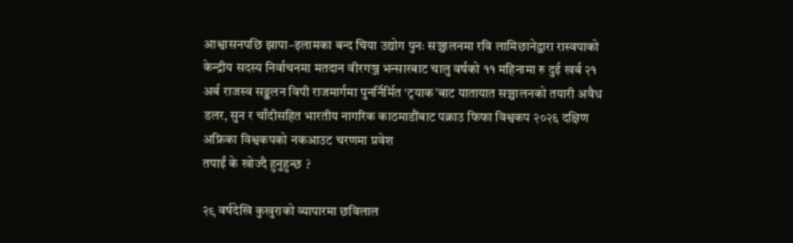आश्वासनपछि झापा–इलामका बन्द चिया उद्योग पुनः सञ्चालनमा रवि लामिछानेद्वारा रास्वपाको केन्द्रीय सदस्य निर्वाचनमा मतदान वीरगञ्ज भन्सारबाट चालु वर्षको ११ महिनामा रु दुई खर्ब २१ अर्ब राजस्व सङ्कलन विपी राजमार्गमा पुनर्निर्मित ‘ट्रयाक’बाट यातायात सञ्चालनको तयारी अवैध डलर, सुन र चाँदीसहित भारतीय नागरिक काठमाडौंबाट पक्राउ फिफा विश्वकप २०२६ दक्षिण अफ्रिका विश्वकपको नकआउट चरणमा प्रवेश
तपाईं के खोज्दै हुनुहुन्छ ?

२९ वर्षदेखि कुखुराको व्यापारमा छविलाल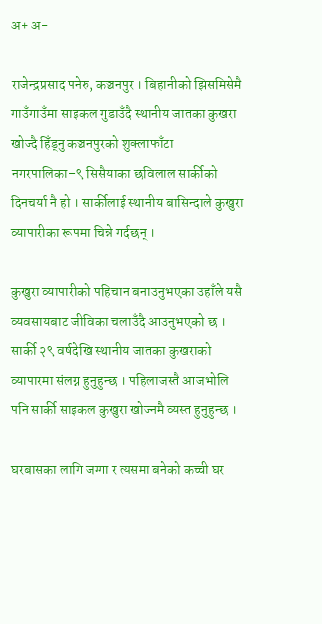अ+ अ-

राजेन्द्रप्रसाद पनेरु, कञ्चनपुर । बिहानीको झिसमिसेमै गाउँगाउँमा साइकल गुडाउँदै स्थानीय जातका कुखरा खोज्दै हिँड्नु कञ्चनपुरको शुक्लाफाँटा नगरपालिका–९ सिसैयाका छविलाल सार्कीको दिनचर्या नै हो । सार्कीलाई स्थानीय बासिन्दाले कुखुरा व्यापारीका रूपमा चिन्ने गर्दछन् ।

कुखुरा व्यापारीको पहिचान बनाउनुभएका उहाँले यसै व्यवसायबाट जीविका चलाउँदै आउनुभएको छ । सार्की २९ वर्षदेखि स्थानीय जातका कुखराको व्यापारमा संलग्न हुनुहुन्छ । पहिलाजस्तै आजभोलि पनि सार्की साइकल कुखुरा खोज्नमै व्यस्त हुनुहुन्छ ।

घरबासका लागि जग्गा र त्यसमा बनेको कच्ची घर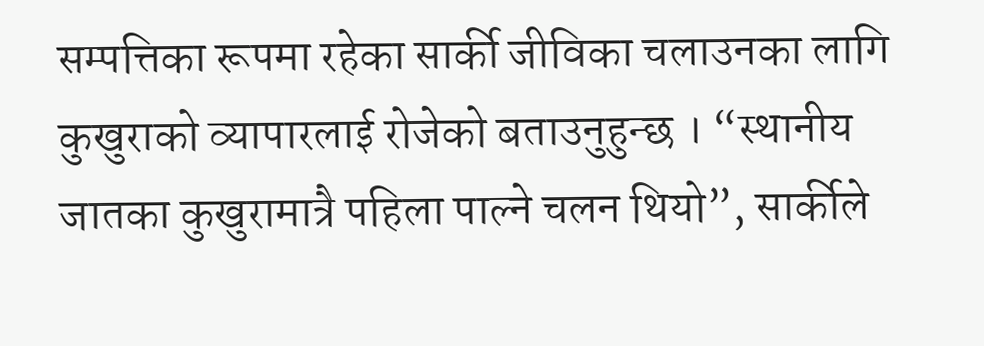सम्पत्तिका रूपमा रहेका सार्की जीविका चलाउनका लागि कुखुराको व्यापारलाई रोजेको बताउनुहुन्छ । “स्थानीय जातका कुखुरामात्रै पहिला पाल्ने चलन थियो”, सार्कीले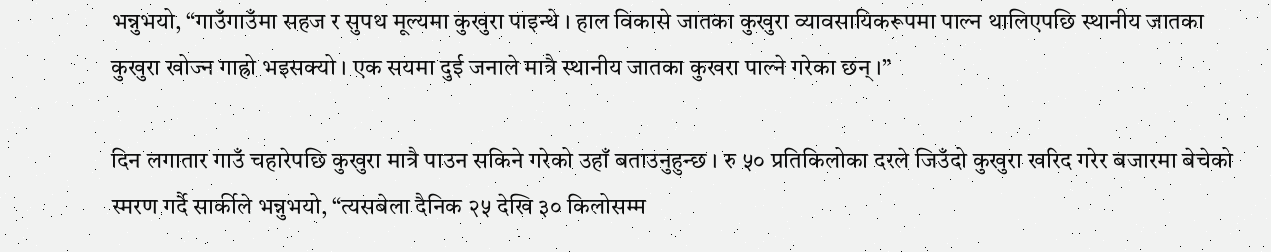भन्नुभयो, “गाउँगाउँमा सहज र सुपथ मूल्यमा कुखुरा पाइन्थे । हाल विकासे जातका कुखुरा व्यावसायिकरूपमा पाल्न थालिएपछि स्थानीय जातका कुखुरा खोज्न गाह्रो भइसक्यो । एक सयमा दुई जनाले मात्रै स्थानीय जातका कुखरा पाल्ने गरेका छन् ।”

दिन लगातार गाउँ चहारेपछि कुखुरा मात्रै पाउन सकिने गरेको उहाँ बताउनुहुन्छ । रु ५० प्रतिकिलोका दरले जिउँदो कुखुरा खरिद गरेर बजारमा बेचेको स्मरण गर्दै सार्कीले भन्नुभयो, “त्यसबेला दैनिक २५ देखि ३० किलोसम्म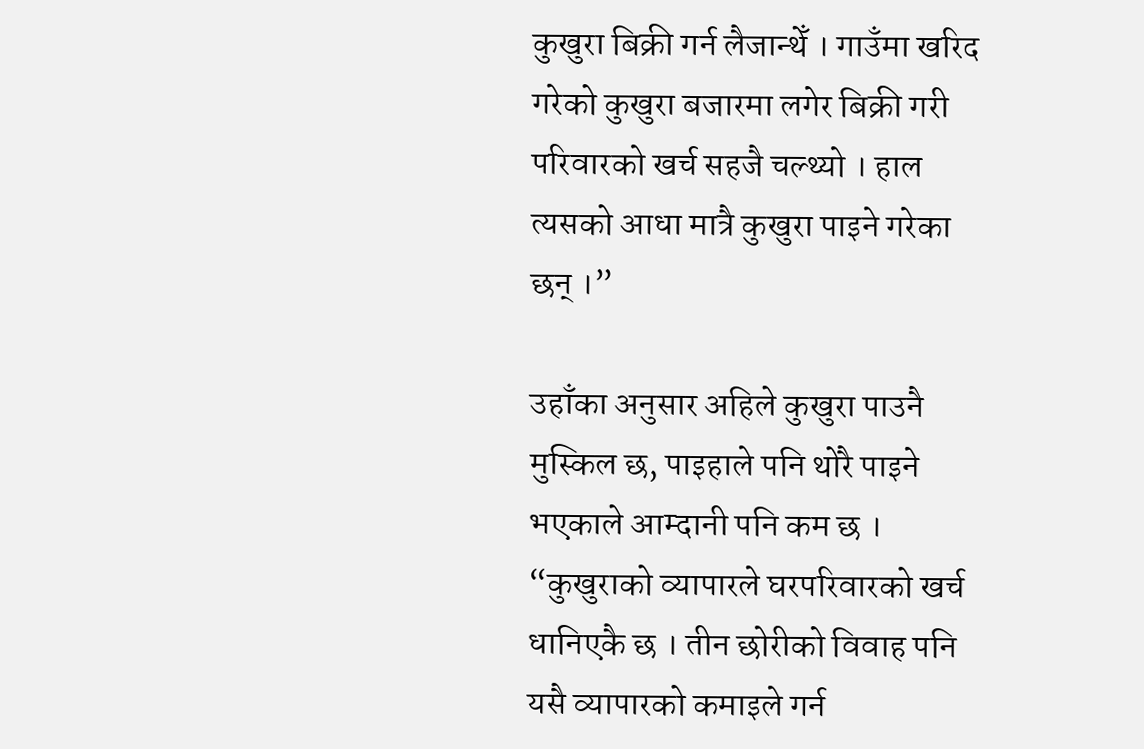कुखुरा बिक्री गर्न लैजान्थेँ । गाउँमा खरिद गरेको कुखुरा बजारमा लगेर बिक्री गरी परिवारको खर्च सहजै चल्थ्यो । हाल त्यसको आधा मात्रै कुखुरा पाइने गरेका छन् ।”

उहाँका अनुसार अहिले कुखुरा पाउनै मुस्किल छ, पाइहाले पनि थोरै पाइने भएकाले आम्दानी पनि कम छ । “कुखुराको व्यापारले घरपरिवारको खर्च धानिएकै छ । तीन छोरीको विवाह पनि यसै व्यापारको कमाइले गर्न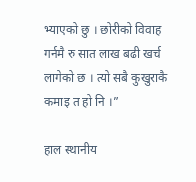भ्याएको छु । छोरीको विवाह गर्नमै रु सात लाख बढी खर्च लागेको छ । त्यो सबै कुखुराकै कमाइ त हो नि ।”

हाल स्थानीय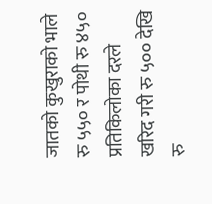जातको कुखुराको भाले रु ५५० र पोथी रु ४५० प्रतिकिलोका दरले खरिद गरी रु ५०० देखि रु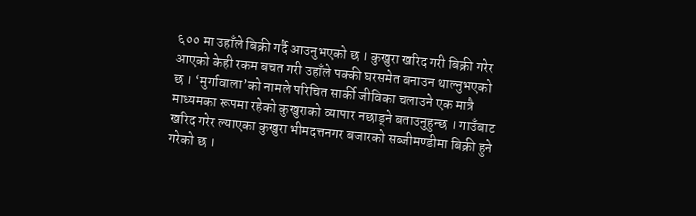६०० मा उहाँले बिक्री गर्दै आउनुभएको छ । कुखुरा खरिद गरी बिक्री गरेर आएको केही रकम बचत गरी उहाँले पक्की घरसमेत बनाउन थाल्नुभएको छ । ‘मुर्गावाला’को नामले परिचित सार्की जीविका चलाउने एक मात्रै माध्यमका रूपमा रहेको कुखुराको व्यापार नछाड्ने बताउनुहुन्छ । गाउँबाट खरिद गरेर ल्याएका कुखुरा भीमदत्तनगर बजारको सब्जीमण्डीमा बिक्री हुने गरेको छ ।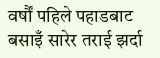वर्षौं पहिले पहाडबाट बसाइँ सारेर तराई झर्दा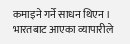कमाइने गर्ने साधन थिएन । भारतबाट आएका व्यापारीले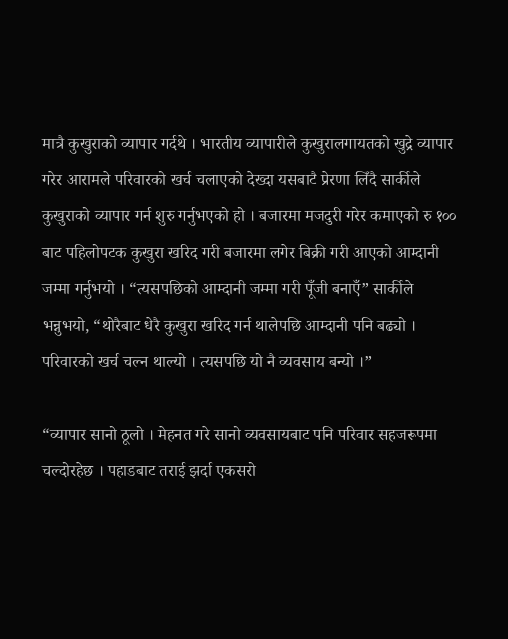मात्रै कुखुराको व्यापार गर्दथे । भारतीय व्यापारीले कुखुरालगायतको खुद्रे व्यापार गरेर आरामले परिवारको खर्च चलाएको देख्दा यसबाटै प्रेरणा लिँदै सार्कीले कुखुराको व्यापार गर्न शुरु गर्नुभएको हो । बजारमा मजदुरी गरेर कमाएको रु १०० बाट पहिलोपटक कुखुरा खरिद गरी बजारमा लगेर बिक्री गरी आएको आम्दानी जम्मा गर्नुभयो । “त्यसपछिको आम्दानी जम्मा गरी पूँजी बनाएँ” सार्कीले भन्नुभयो, “थोरैबाट धेरै कुखुरा खरिद गर्न थालेपछि आम्दानी पनि बढ्यो । परिवारको खर्च चल्न थाल्यो । त्यसपछि यो नै व्यवसाय बन्यो ।”

“व्यापार सानो ठूलो । मेहनत गरे सानो व्यवसायबाट पनि परिवार सहजरूपमा चल्दोरहेछ । पहाडबाट तराई झर्दा एकसरो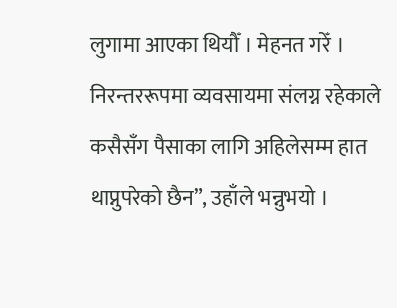लुगामा आएका थियौँ । मेहनत गरेँ । निरन्तररूपमा व्यवसायमा संलग्न रहेकाले कसैसँग पैसाका लागि अहिलेसम्म हात थाप्नुपरेको छैन”, उहाँले भन्नुभयो ।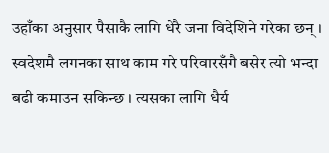उहाँका अनुसार पैसाकै लागि धेरै जना विदेशिने गरेका छन् । स्वदेशमै लगनका साथ काम गरे परिवारसँगै बसेर त्यो भन्दा बढी कमाउन सकिन्छ । त्यसका लागि धैर्य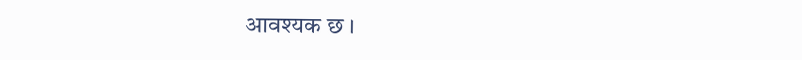आवश्यक छ ।